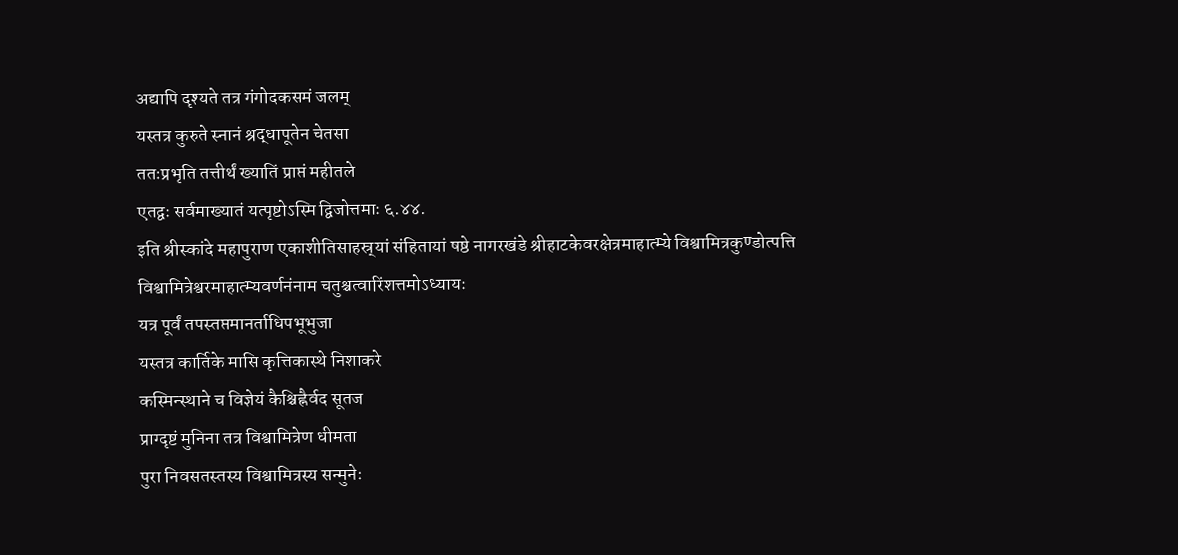अद्यापि दृश्यते तत्र गंगोदकसमं जलम्
यस्तत्र कुरुते स्नानं श्रद्धापूतेन चेतसा
ततःप्रभृति तत्तीर्थं ख्यातिं प्राप्तं महीतले
एतद्वः सर्वमाख्यातं यत्पृष्टोऽस्मि द्विजोत्तमाः ६.४४.
इति श्रीस्कांदे महापुराण एकाशीतिसाहस्र्यां संहितायां षष्ठे नागरखंडे श्रीहाटकेवरक्षेत्रमाहात्म्ये विश्वामित्रकुण्डोत्पत्ति विश्वामित्रेश्वरमाहात्म्यवर्णनंनाम चतुश्चत्वारिंशत्तमोऽध्यायः
यत्र पूर्वं तपस्तप्तमानर्ताधिपभूभुजा
यस्तत्र कार्तिके मासि कृत्तिकास्थे निशाकरे
कस्मिन्स्थाने च विज्ञेयं कैश्चिह्नैर्वद सूतज
प्राग्दृष्टं मुनिना तत्र विश्वामित्रेण धीमता
पुरा निवसतस्तस्य विश्वामित्रस्य सन्मुनेः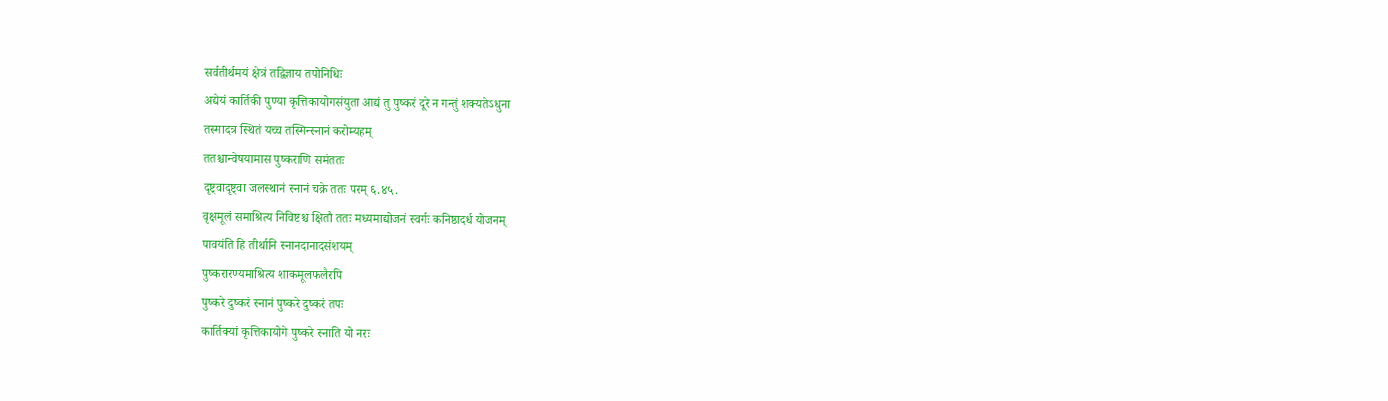सर्वतीर्थमयं क्षेत्रं तद्विज्ञाय तपोनिधिः
अद्येयं कार्तिकी पुण्या कृत्तिकायोगसंयुता आद्यं तु पुष्करं दूरे न गन्तुं शक्यतेऽधुना
तस्मादत्र स्थितं यच्च तस्मिन्स्नानं करोम्यहम्
ततश्चान्वेषयामास पुष्कराणि समंततः
दृष्ट्वादृष्ट्वा जलस्थानं स्नानं चक्रे ततः परम् ६.४५.
वृक्षमूलं समाश्रित्य निविष्टश्च क्षितौ ततः मध्यमाद्योजनं स्वर्गः कनिष्ठादर्ध योजनम्
पावयंति हि तीर्थानि स्नानदानादसंशयम्
पुष्करारण्यमाश्रित्य शाकमूलफलैरपि
पुष्करे दुष्करं स्नानं पुष्करे दुष्करं तपः
कार्तिक्यां कृत्तिकायोगे पुष्करे स्नाति यो नरः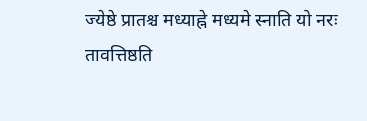ज्येष्ठे प्रातश्च मध्याह्ने मध्यमे स्नाति यो नरः
तावत्तिष्ठति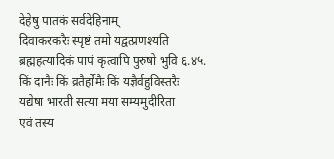देहेषु पातकं सर्वदेहिनाम्
दिवाकरकरैः स्पृष्टं तमो यद्वत्प्रणश्यति
ब्रह्महत्यादिकं पापं कृत्वापि पुरुषो भुवि ६.४५.
किं दानैः किं व्रतैर्होमैः किं यज्ञैर्वहुविस्तरैः
यद्येषा भारती सत्या मया सम्यमुदीरिता
एवं तस्य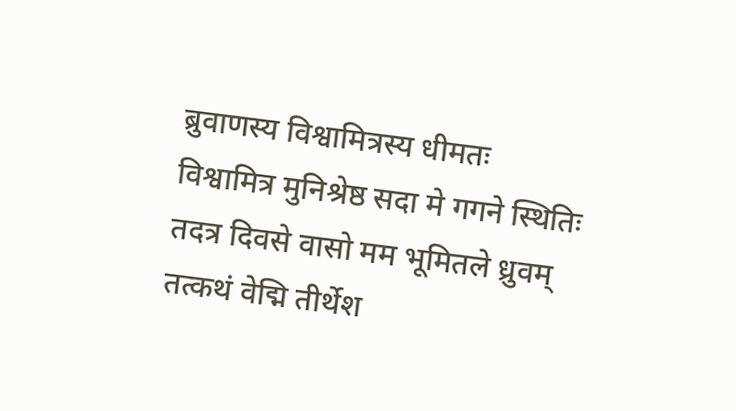ब्रुवाणस्य विश्वामित्रस्य धीमतः
विश्वामित्र मुनिश्रेष्ठ सदा मे गगने स्थितिः
तदत्र दिवसे वासो मम भूमितले ध्रुवम्
तत्कथं वेद्मि तीर्थेश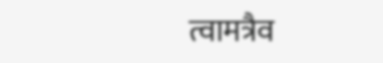त्वामत्रैव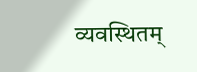व्यवस्थितम्